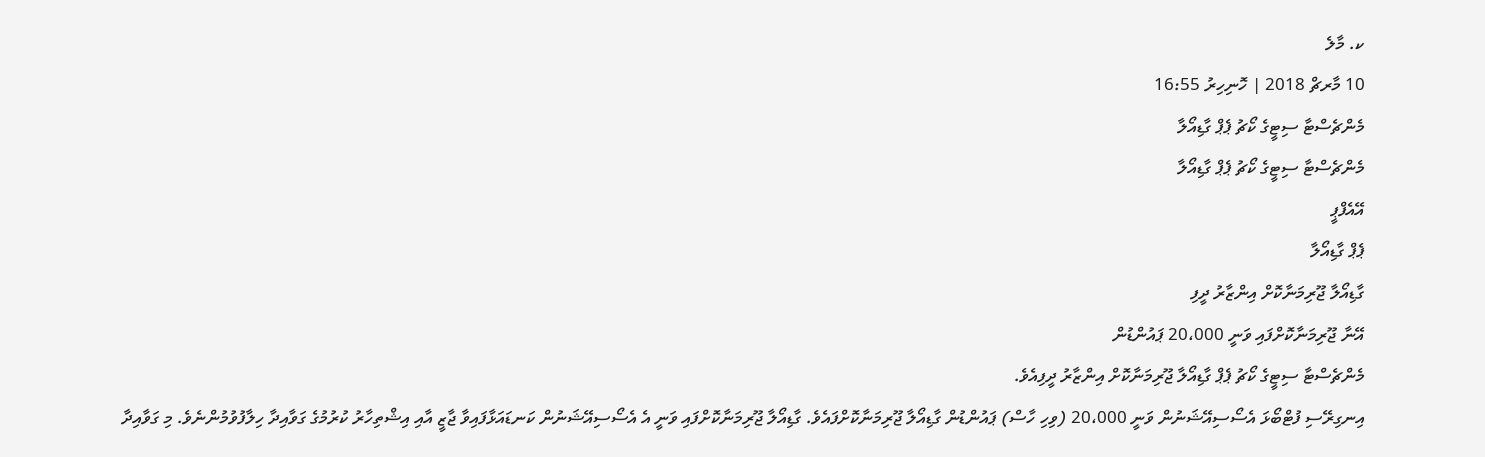ކ. މާލެ
10 މާރޗް 2018 | ހޮނިހިރު 16:55
މެންޗެސްޓާ ސިޓީގެ ކޯޗު ޕެޕް ގާޑިއޯލާ
މެންޗެސްޓާ ސިޓީގެ ކޯޗު ޕެޕް ގާޑިއޯލާ
އޭއެފްޕީ
ޕެޕް ގާޑިއޯލާ
ގާޑިއޯލާ ޖޫރިމަނާކޮށް އިންޒާރު ދީފި
އޭނާ ޖޫރިމަނާކޮށްފައި ވަނީ 20،000 ޕައުންޑުން
މެންޗެސްޓާ ސިޓީގެ ކޯޗު ޕެޕް ގާޑިއޯލާ ޖޫރިމަނާކޮށް އިންޒާރު ދީފިއެވެ.
އިނގިރޭސި ފުޓްބޯޅަ އެސޯސިއޭޝަނުން ވަނީ 20،000 (ވިހި ހާސް) ޕައުންޑުން ގާޑިއޯލާ ޖޫރިމަނާކޮށްފައެވެ. ގާޑިއޯލާ ޖޫރިމަނާކޮށްފައި ވަނީ އެ އެސޯސިއޭޝަނުން ކަނޑައަޅާފައިވާ ޖާޒީ އާއި އިޝްތިހާރު ކުރުމުގެ ގަވާއިދާ ހިލާފުވުމުންނެވެ. މި ގަވާއިދާ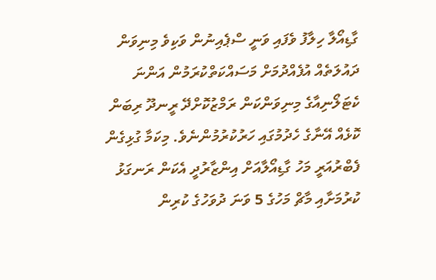ގާޑިއޯލާ ހިލާފު ވެފައި ވަނީ ސްޕެއިނުން ވަކިވެ މިނިވަން ދައުލަތެއް އުފެއްދުމަށް މަސައްކަތްކުރަމުން އަންނަ ކެޓަލޯނިއާގެ މިނިވަންކަން ރަމްޒުކޮށްދޭ ރީނދޫ ރިބަން ކޮޅެއް އޭނާގެ ހެދުމުގައި ހަރުކުރުމުންނެވެ. މިކަމާ ގުޅިގެން ފެބްރުއަރީ މަހު ގާޑިއޯލާއަށް އިންޒާރުދީ އެކަން ރަނގަޅު ކުރުމަށާއި މާޗް މަހުގެ 5 ވަނަ ދުވަހުގެ ކުރިން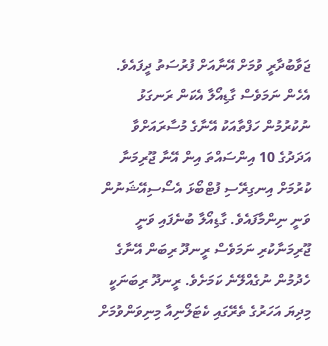ޖަވާބުދާރީ ވުމަށް އޭނާއަށް ފުރުސަތު ދީފައެވެ.
އެހެން ނަމަވެސް ގާޑިއޯލާ އެކަން ރަނގަޅު ނުކުރުމުން ހަފްތާއަކު އޭނާގެ މުސާރައަށްވާ އަދަދުގެ 10 އިންސައްތަ އިން އޭނާ ޖޫރިމަނާ ކުރުމަށް އިނގިރޭސި ފުޓްބޯޅަ އެސޯސިއޭޝަނުން ވަނީ ނިންމާފައެވެ. ގާޑިއޯލާ ބުނެފައި ވަނީ ޖޫރިމަނާކުރި ނަމަވެސް ރީނދޫ ރިބަން އޭނާގެ ހެދުމުން ނުގެއްލޭނެ ކަމަށެވެ. ރީނދޫ ރިބަނަކީ މިދިޔަ އަހަރުގެ ތެރޭގައި ކެޓަލޯނިއާ މިނިވަންވުމަށް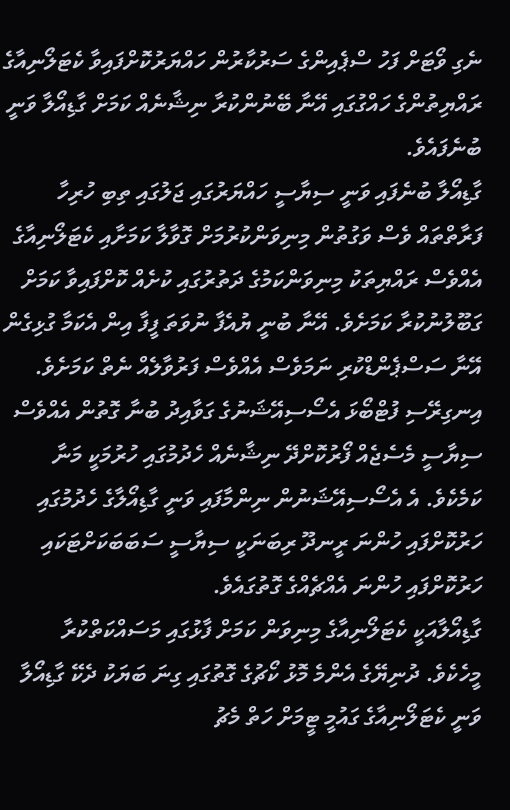ނެގި ވޯޓަށް ފަހު ސްޕެއިންގެ ސަރުކާރުން ހައްޔަރުކޮށްފައިވާ ކެޓަލޯނިއާގެ ރައްޔިތުންގެ ހައްގުގައި އޭނާ ބޭނުންކުރާ ނިޝާނެއް ކަމަށް ގާޑިއޯލާ ވަނީ ބުނެފައެވެ.
ގާޑިއޯލާ ބުނެފައި ވަނީ ސިޔާސީ ހައްޔަރުގައި ޖަލުގައި ތިބި ހުރިހާ ފަރާތްތައް ވެސް ވަގުތުން މިނިވަންކުރުމަށް ގޮވާލާ ކަމަށާއި ކެޓަލޯނިއާގެ އެއްވެސް ރައްޔިތަކު މިނިވަންކަމުގެ ދަތުރުގައި ކުށެއް ކޮށްފައިވާ ކަމަށް ގަބޫލުނުކުރާ ކަމަށެވެ. އޭނާ ބުނީ ޔުއެފާ ނުވަތަ ފީފާ އިން އެކަމާ ގުޅިގެން އޭނާ ސަސްޕެންޑްކުރި ނަމަވެސް އެއްވެސް ފަރުވާލެއް ނެތް ކަމަށެވެ.
އިނގިރޭސި ފުޓްބޯޅަ އެސޯސިއޭޝަނުގެ ގަވާއިދު ބުނާ ގޮތުން އެއްވެސް ސިޔާސީ މެސެޖެއް ފޯރުކޮށްދޭ ނިޝާނެއް ހެދުމުގައި ހުރުމަކީ މަނާ ކަމެކެވެ. އެ އެސޯސިއޭޝަނުން ނިންމާފައި ވަނީ ގާޑިއޯލާގެ ހެދުމުގައި ހަރުކޮށްފައި ހުންނަ ރީނދޫ ރިބަނަކީ ސިޔާސީ ސަބަބަކަށްޓަކައި ހަރުކޮށްފައި ހުންނަ އެއްޗެއްގެ ގޮތުގައެވެ.
ގާޑިއޯލާއަކީ ކެޓަލޯނިއާގެ މިނިވަން ކަމަށް ފާޅުގައި މަސައްކަތްކުރާ މީހެކެވެ. ދުނިޔޭގެ އެންމެ މޮޅު ކޯޗުގެ ގޮތުގައި ގިނަ ބަޔަކު ދެކޭ ގާޑިއޯލާ ވަނީ ކެޓަލޯނިއާގެ ގައުމީ ޓީމަށް ހަތް މެޗު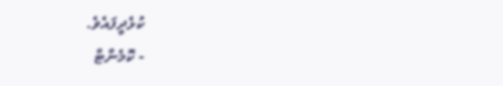ކުޅެދީފައެވެ.
- ކޮމެންޓް